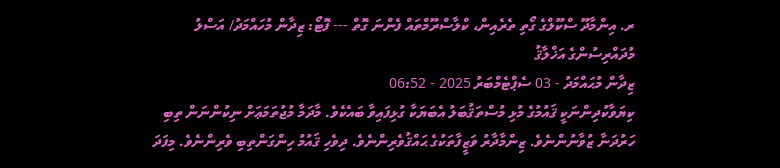ރ. އިންމާދޫ ސްކޫލްގެ ގޯތި ތެރެއިން، ކްލާސްރޫމްތައް ފެންނަ ގޮތް --- ފޮޓޯ: ޒިދާން މުހައްމަދު/ އަސްލު
މުދައްރިސުންގެ އަޚްލާޤު
ޒިދާން މުޙައްމަދު - 03 ސެޕްޓެމްބަރު 2025 - 06:52
ކިޔަވާކުދިންނަކީ ޤައުމުގެ މުޅި މުސްތަޤުބަލު އެބަޔަކާ ގުޅިފައިވާ ބައެކެވެ. މާދަމާ މުޖުތަމަޢަށް ނިކުންނަން ތިބި ހަރުދަނާ ޒުވާނުންނެވެ. ޒިންމާދާރު ވަޒީފާތަކުގެ ޙައްޤުވެރިންނެވެ. ދިވެހި ޤައުމު ހިންގަންތިބި ވެރިންނެވެ. މިފަދަ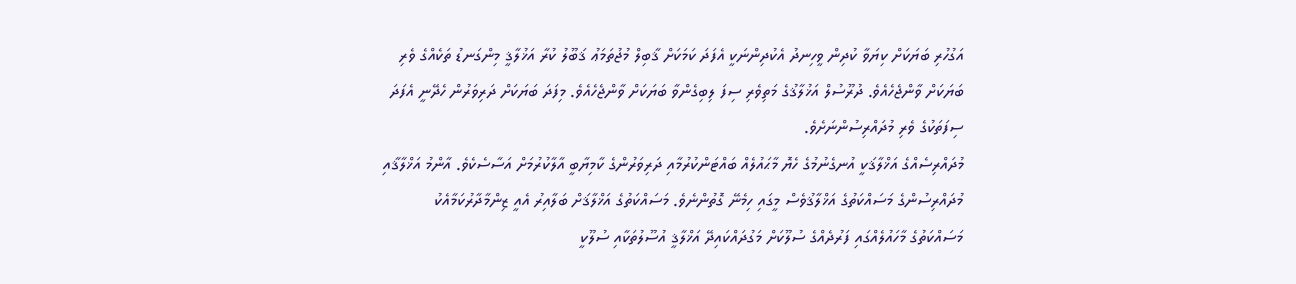އަގުހުރި ބަޔަކަށް ކިޔަވާ ކުދިން ވީހިނދު އެކުދިންނަކީ އެފަދަ ކަމަކަށް ޤާބިލް މުޖުތަމަޢު ޤަބޫލު ކުރާ އަޚުލާޤީ މިންގަނޑު ތަކެއްގެ ވެރި ބަޔަކަށް ވާންޖެހެއެވެ. ދުރޫސުލް އަޚުލާޤުގެ މަތިވެރި ސިފަ ލިބިގެންވާ ބަޔަކަށް ވާންޖެހެއެވެ. މިފަދަ ބަޔަކަށް ދަރިވަރުން ހެދޭނީ އެފަދަ ސިފަތަކުގެ ވެރި މުދައްރިސުންނަށެވެ.
މުދައްރިސެއްގެ އަޚްލާޤަކީ އުނގެނުމުގެ ހެޔޮ މާޙައުލެއް ބައްޓަންކުރުމާއި ދަރިވަރުންގެ ކާމިޔާބީ އާލާކުރުމަށް އަސާސެކެވެ. އާންމު އަޚްލާޤާއި މުދައްރިސުންގެ މަސައްކަތުގެ އަޚްލާޤުވެސް މީގައި ހިމެނޭ ގޮތުންނެވެ. މަސައްކަތުގެ އަޚްލާޤަށް ބަލާއިރު އެއީ ޒިންމާދާރުކަމާއެކު މަސައްކަތުގެ މާހައުލެއްގައި ފަރުދެއްގެ ސުލޫކަށް މަގުދައްކައިދޭ އަޚްލާޤީ އުސޫލުތަކާއި ސުލޫކީ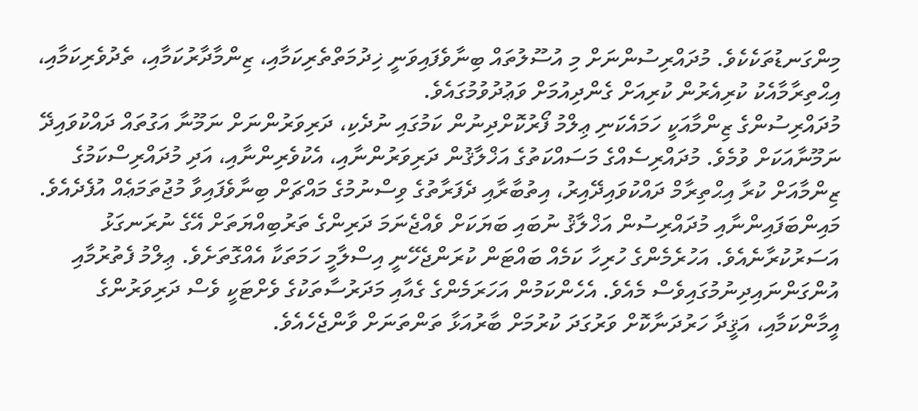މިންގަނޑުތަކެކެވެ. މުދައްރިސުންނަށް މި އުސޫލުތައް ބިނާވެފައިވަނީ ޚިދުމަތްތެރިކަމާއި، ޒިންމާދާރުކަމާއި، ތެދުވެރިކަމާއި، އިޙްތިރާމާއެކު ކުރިއެރުން ކުރިއަށް ގެންދިއުމަށް ވަޢުދުވުމުގައެވެ.
މުދައްރިސުންގެ ޒިންމާއަކީ ހަމައެކަނި ޢިލްމު ފޯރުކޮށްދިނުން ކަމުގައި ނުދެކި، ދަރިވަރުންނަށް ނަމޫނާ އަގުތައް ދައްކުވައިދޭ ނަމޫނާއަކަށް ވުމެވެ. މުދައްރިސެއްގެ މަސައްކަތުގެ އަޚްލާޤުން ދަރިވަރުންނާއި، އެކުވެރިންނާއި، އަދި މުދައްރިސްކަމުގެ ޒިންމާއަށް ކުރާ އިޙްތިރާމް ދައްކުވައިދޭއިރު، އިތުބާރާއި ދެފަރާތުގެ ވިސްނުމުގެ މައްޗަށް ބިނާވެފައިވާ މުޖުތަމަޢެއް އުފެދެއެވެ.
މައިންބަފައިންނާއި މުދައްރިސުން އަޚްލާޤު ނުބައި ބަޔަކަށް ވެއްޖެނަމަ ދަރިންގެ ތަރުބިއްޔަތަށް އޭގެ ނުރަނގަޅު އަސަރުކުރާނެއެވެ. އަހުރެމެންގެ ހުރިހާ ކަމެއް ބައްޓަން ކުރަންޖެހޭނީ އިސްލާމީ ހަމަތަކާ އެއްގޮތަށެވެ. ޢިލްމު ފެތުރުމާއި އުންގަންނައިދިނުމުގައިވެސް މެއެވެ. އެހެންކަމުން އަހަރަމެންގެ ގެއާއި މަދަރުސާތަކުގެ ވެށްޓަކީ ވެސް ދަރިވަރުންގެ އީމާންކަމާއި، އަޤީދާ ހަރުދަނާކޮށް ވަރުގަދަ ކުރުމަށް ބާރުއަޅާ ތަންތަނަށް ވާންޖެހެއެވެ.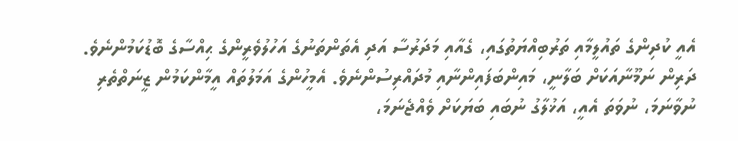އެއީ ކުދިންގެ ތައުލީމާއި ތަރުބިއްޔަތުގައި، ގެއާއި މަދަރުސާ އަދި އެތަންތަނުގެ އަހުލުވެރީންގެ ޙިއްސާގެ ބޮޑުކަމުންނެވެ.
ދަރިން ނަމޫނާއަކަށް ބަލާނީ، މައިންބަފައިންނާއި މުދައްރިސުންނެވެ. އެމީހުންގެ އަމަލުތައް އީމާންކަމުން ޒީނަތްތެރި ނުވާނަމަ، ނުވަތަ އެއީ، އަޚުލާގު ނުބައި ބަޔަކަށް ވެއްޖެނަމަ،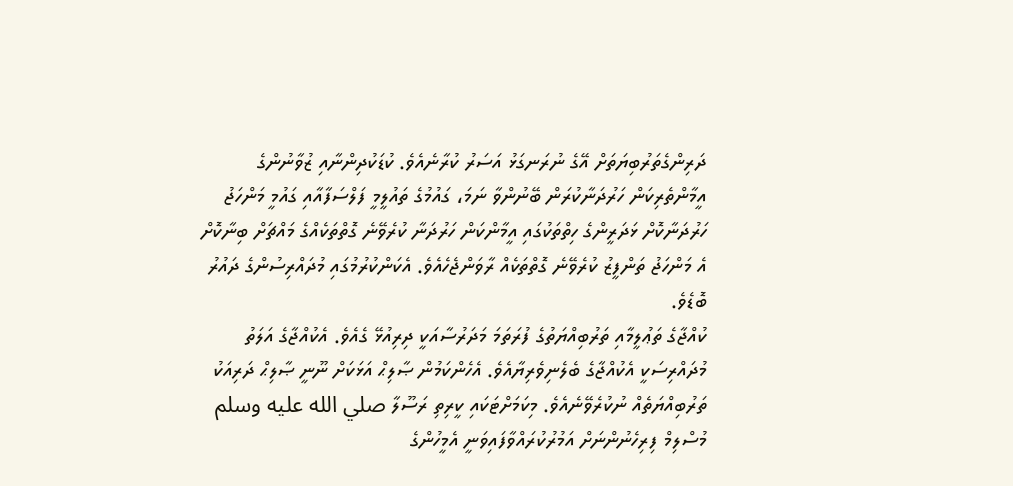ދަރިންގެތަރުބިޔަތަށް އޭގެ ނުރަނގަޅު އަސަރު ކުރާނެއެވެ. ކުޑަކުދިންނާއި ޒުވާނުންގެ އީމާންތެރިކަން ހަރުދަނާކުރަން ބޭނުންވާ ނަމަ، ގައުމުގެ ތައުލީމީ ފަލްސަފާއާއި ގައުމީ މަންހަޖު ހަރުދަނާކޮށް ޅަދަރީންގެ ހިތްތަކުގައި އީމާންކަން ހަރުދަނާ ކުރެވޭނެ ގޮތްތަކެއްގެ މައްޗަށް ބިނާކޮށް އެ މަންހަޖު ތަންފީޒު ކުރެވޭނެ ގޮތްތަކެއް ރާވަންޖެހެއެވެ. އެކަންކުރުމުގައި މުދައްރިސުންގެ ދައުރު ބޮޑެވެ.
ކުއްޖާގެ ތަޢުލީމާއި ތަރުބިއްޔަތުގެ ފުރަތަމަ މަދަރުސާއަކީ ދިރިއުޅޭ ގެއެވެ. އެކުއްޖާގެ އަލަތު މުދައްރިސަކީ އެކުއްޖާގެ ބެލެނިވެރިޔާއެވެ. އެހެންކަމުން ޞާލިޙް އަޅަކަށް ނޫނީ ޞާލިޙް ދަރިއަކު ތަރުބިއްޔަތެއް ނުކުރެވޭނެއެވެ. މިކަމަށްޓަކައި ކީރިތި ރަސޫލާ صلي الله عليه وسلم މުސްލިމް ފިރިހެނުންނަށް އަމުރުކުރައްވާފައިވަނީ އެމީހުންގެ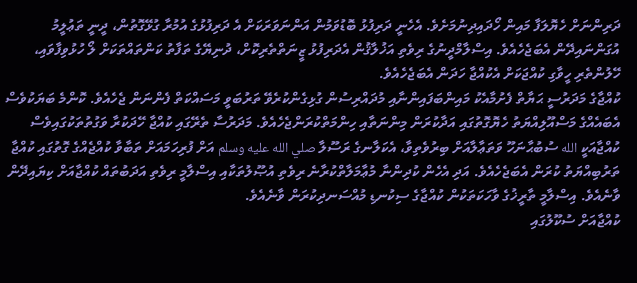ދަރިންނަށް ހެޔޮލަފާ މައިން ހޯދައިދިނުމަށެވެ. އެހެނީ ދަރިފުޅު ބޮޑުވަމުން އަންނަވަރަކަށް އެ ދަރިފުޅުގެ އުމުރާ ގުޅޭގޮތުން، ދީނީ ތަޢުލީމު އުގަންނައިދޭން އެބަޖެހެއެވެ. އިސްލާމްދީނުގެ ރިވެތި އަޚުލާޤުން އެދަރިފުޅު ޒީނަތްތެރިކޮށް، ދުނިޔޭގެ ތަފާތު ކަންތައްތަކަށް ލޯ ހުޅުވިފާވައި، ހޭލުންތެރި ހީވާގި ކުއްޖަކަށް އެކުއްޖާ ހަދަން އެބަޖެހެއެވެ.
ކުއްޖާގެ މަދަރުސީ ޙަޔާތް ފެށުމާއެކު މައިންބަފައިންނާއި މުދައްރިސުން ގުޅިގެންކުރެވޭ ތަރުބަވީ މަސައްކަތް ފެންނަން ޖެހެއެވެ. ކޮންމެ ބަޔަކުވެސް އެބައެއްގެ މަސްއޫލިއްޔަތު ހެޔޮގޮތުގައި އަދާކުރަން މިންނަތާއި ހިންމަތްކުރަންޖެހެއެވެ. މަދަރުސާ ތެރޭގައި ކުއްޖާ ހޭދަކުރާ ވަގުތުތަކުގައިވެސް ކުއްޖާއަކީ الله ސުބުޙާނަހޫ ވަތަޢާލާއަށް ބިރުވެތިވާ، އެކަލާނގެ ރަސޫލާ صلي الله عليه وسلم އަށް ފުރިހަމައަށް ތަބާވާ ކުއްޖެއްގެ ގޮތުގައި ކުއްޖާ ތަރުބިއްޔަތު ކުރަން އެބަޖެހެއެވެ. އަދި އެހެން ކުދިންނާ މުޢާމަލާތްކުރާނެ ރިވެތި އުޞޫލުތަކާއި އިސްލާމީ ރިވެތި އަދަބުތައް ކުއްޖާއަށް ކިޔައިދޭން ވާނެއެވެ. އިސްލާމީ ތާރީޚުގެ ވާހަކަތަކުން ކުއްޖާގެ ސިކުނޑި މުއްސަނދިކުރަން ވާނެއެވެ.
ކުއްޖާއަށް ސުކޫލުގައި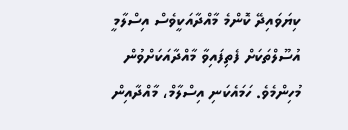ކިޔަވައިދޭ ކޮންމެ މާއްދާއަކީވެސް އިސްލާމީ އުސޫލްތަކަށް ފެތިފައިވާ މާއްދާއަކަށްވުން މުހިންމެވެ. ހަމައެކަނި އިސްލާމް، މާއްދާއިން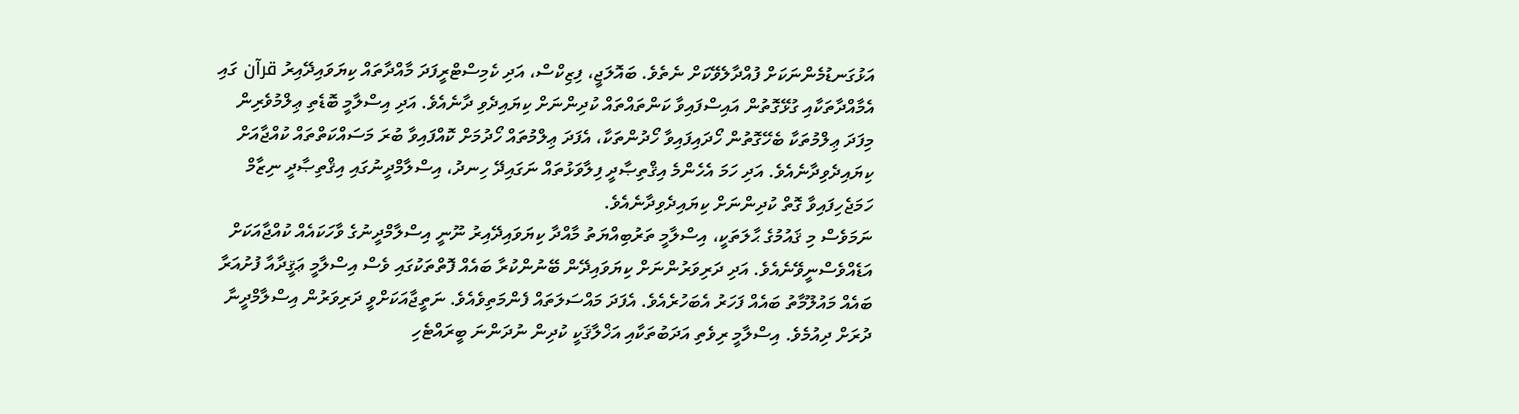އަޅުގަނޑުމެންނަކަށް ފުއްދާލެވޭކަށް ނެތެވެ. ބައޮލަޖީ، ފިޒިކްސް، އަދި ކެމިސްޓްރީފަދަ މާއްދާތައް ކިޔަވައިދޭއިރު قرآن ގައި އެމާއްދާތަކާއި ގުޅޭގޮތުން އައިސްފައިވާ ކަންތައްތައް ކުދިންނަށް ކިޔައިދެވި ދާނެއެވެ. އަދި އިސްލާމީ ބޮޑެތި ޢިލްމުވެރިން މިފަދަ ޢިލްމުތަކާ ބެހޭގޮތުން ހޯދައިފައިވާ ހޯދުންތަކާ، އެފަދަ ޢިލްމުތައް ހޯދުމަށް ކޮއްފައިވާ ބުރަ މަސައްކަތްތައް ކުއްޖާއަށް ކިޔައިދެވިދާނެއެވެ. އަދި ހަމަ އެހެންމެ އިޤްތިޞާދީ ފިލާވަޅުތައް ނަގައިދޭ ހިނދު، އިސްލާމްދީނުގައި އިޤްތިޞާދީ ނިޒާމް ހަމަޖެހިފައިވާ ގޮތް ކުދިންނަށް ކިޔައިދެވިދާނެއެވެ.
ނަމަވެސް މި ޤައުމުގެ ޙާލަތަކީ، އިސްލާމީ ތަރުބިއްޔަތު މާއްދާ ކިޔަވައިދޭއިރު ނޫނީ އިސްލާމްދީނުގެ ވާހަކައެއް ކުއްޖާއަކަށް އަޑެއްވެސްނީވޭނެއެވެ. އަދި ދަރިވަރުންނަށް ކިޔަވައިދޭން ބޭނުންކުރާ ބައެއް ފޮތްތަކުގައި ވެސް އިސްލާމީ ޢަޤީދާއާ ފުށުއަރާ ބައެއް މައުލޫމާތު ބައެއް ފަހަރު އެބަހުރެއެވެ. އެފަދަ މައްސަލަތައް ފެންމަތިވެއެވެ. ނަތީޖާއަކަށްވީ ދަރިވަރުން އިސްލާމްދީނާ ދުރަށް ދިއުމެވެ. އިސްލާމީ ރިވެތި އަދަބުތަކާއި އަޚްލާޤަކީ ކުދިން ނުދަންނަ ބީރައްޓެހި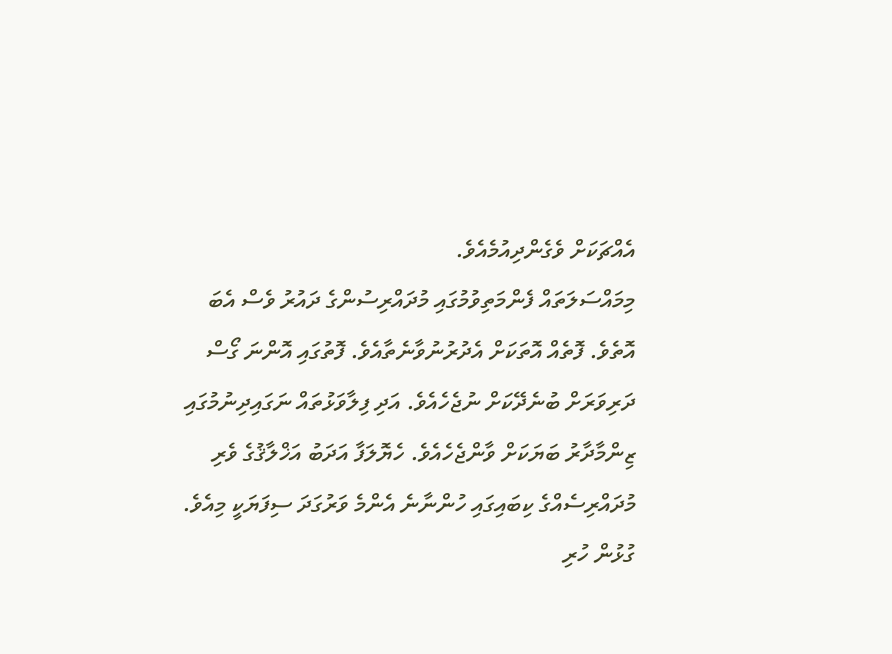އެއްޗަކަށް ވެގެންދިއުމެއެވެ.
މިމައްސަލަތައް ފެންމަތިވުމުގައި މުދައްރިސުންގެ ދައުރު ވެސް އެބަ އޮތެވެ. ފޮތެއް އޮތަކަށް އެދުރުނުވާނެތާއެވެ. ފޮތުގައި އޮންނަ ގޯސް ދަރިވަރަށް ބުނެދޭކަށް ނުޖެހެއެވެ. އަދި ފިލާވަޅުތައް ނަގައިދިނުމުގައި ޒިންމާދާރު ބަޔަކަށް ވާންޖެހެއެވެ. ހެޔޮލަފާ އަދަބު އަޚްލާޤުގެ ވެރި މުދައްރިސެއްގެ ކިބައިގައި ހުންނާނެ އެންމެ ވަރުގަދަ ސިފަޔަކީ މިއެވެ.
ގުޅުން ހުރި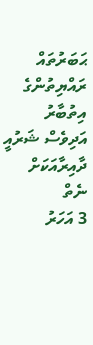ޙަބަރުތައް
ރައްޔިތުންގެ އިތުބާރު އަދިވެސް ޝަރުއީ ދާއިރާއަކަށް ނެތް
3 އަހަރު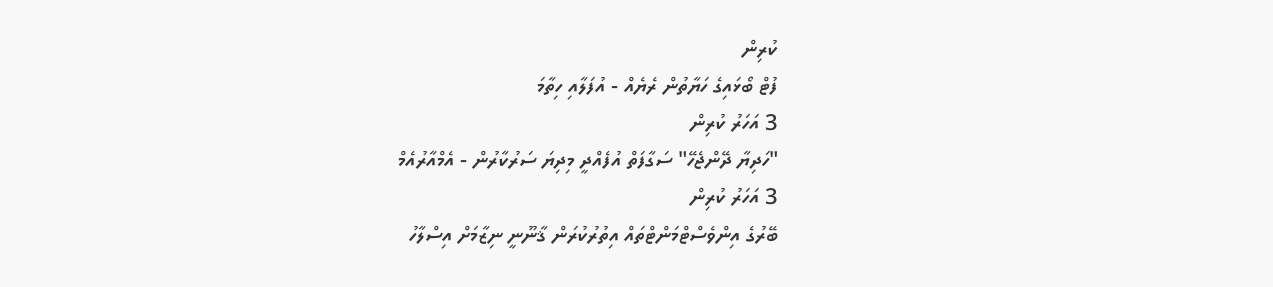ކުރިން
ފުޓް ބޯޅައިގެ ހަޔާތުން ރެޔެއް - އުފަލާއި ހިތާމަ
3 އަހަރު ކުރިން
"ހަދިޔާ ދޭންޖެހޭ" ސަގާފަތް އުފެއްދީ މިދިޔަ ސަރުކާރުން - އެމްއާރުއެމް
3 އަހަރު ކުރިން
ބޭރުގެ އިންވެސްޓްމަންޓްތައް އިތުރުކުރަން ޤާނޫނީ ނިޒާމަށް އިސްލާހު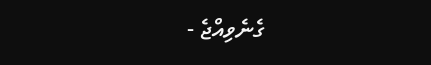ގެނެވިއްޖެ -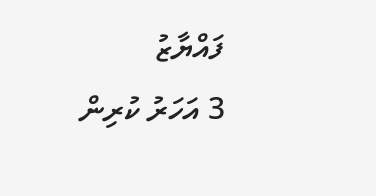ފައްޔާޒު
3 އަހަރު ކުރިން